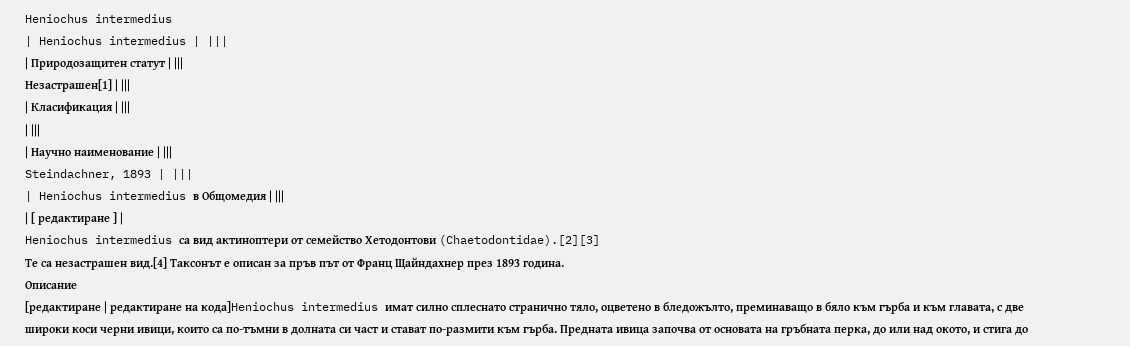Heniochus intermedius
| Heniochus intermedius | |||
| Природозащитен статут | |||
Незастрашен[1] | |||
| Класификация | |||
| |||
| Научно наименование | |||
Steindachner, 1893 | |||
| Heniochus intermedius в Общомедия | |||
| [ редактиране ] |
Heniochus intermedius са вид актиноптери от семейство Хетодонтови (Chaetodontidae).[2][3]
Те са незастрашен вид.[4] Таксонът е описан за пръв път от Франц Щайндахнер през 1893 година.
Описание
[редактиране | редактиране на кода]Heniochus intermedius имат силно сплеснато странично тяло, оцветено в бледожълто, преминаващо в бяло към гърба и към главата, с две широки коси черни ивици, които са по-тъмни в долната си част и стават по-размити към гърба. Предната ивица започва от основата на гръбната перка, до или над окото, и стига до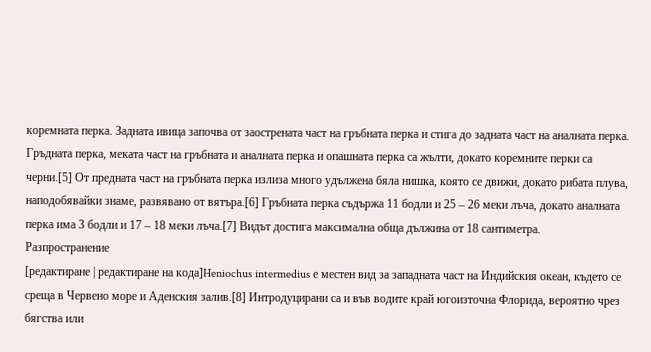коремната перка. Задната ивица започва от заострената част на гръбната перка и стига до задната част на аналната перка. Гръдната перка, меката част на гръбната и аналната перка и опашната перка са жълти, докато коремните перки са черни.[5] От предната част на гръбната перка излиза много удължена бяла нишка, която се движи, докато рибата плува, наподобявайки знаме, развявано от вятъра.[6] Гръбната перка съдържа 11 бодли и 25 – 26 меки лъча, докато аналната перка има 3 бодли и 17 – 18 меки лъча.[7] Видът достига максимална обща дължина от 18 сантиметра.
Разпространение
[редактиране | редактиране на кода]Heniochus intermedius е местен вид за западната част на Индийския океан, където се среща в Червено море и Аденския залив.[8] Интродуцирани са и във водите край югоизточна Флорида, вероятно чрез бягства или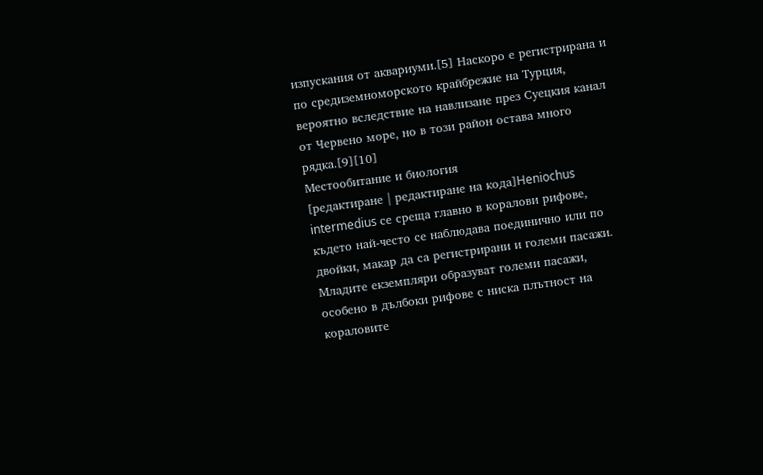изпускания от аквариуми.[5] Наскоро е регистрирана и по средиземноморското крайбрежие на Турция, вероятно вследствие на навлизане през Суецкия канал от Червено море, но в този район остава много рядка.[9][10]
Местообитание и биология
[редактиране | редактиране на кода]Heniochus intermedius се среща главно в коралови рифове, където най-често се наблюдава поединично или по двойки, макар да са регистрирани и големи пасажи. Младите екземпляри образуват големи пасажи, особено в дълбоки рифове с ниска плътност на кораловите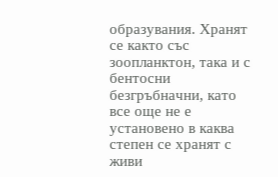образувания. Хранят се както със зоопланктон, така и с бентосни безгръбначни, като все още не е установено в каква степен се хранят с живи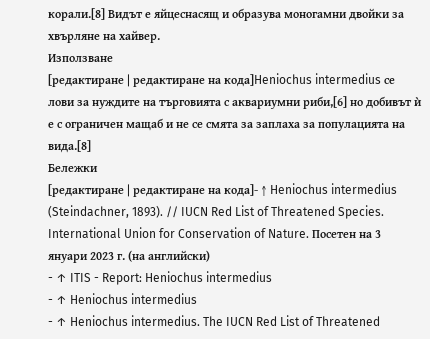корали.[8] Видът е яйцеснасящ и образува моногамни двойки за хвърляне на хайвер.
Използване
[редактиране | редактиране на кода]Heniochus intermedius се лови за нуждите на търговията с аквариумни риби,[6] но добивът ѝ е с ограничен мащаб и не се смята за заплаха за популацията на вида.[8]
Бележки
[редактиране | редактиране на кода]- ↑ Heniochus intermedius (Steindachner, 1893). // IUCN Red List of Threatened Species. International Union for Conservation of Nature. Посетен на 3 януари 2023 г. (на английски)
- ↑ ITIS - Report: Heniochus intermedius
- ↑ Heniochus intermedius
- ↑ Heniochus intermedius. The IUCN Red List of Threatened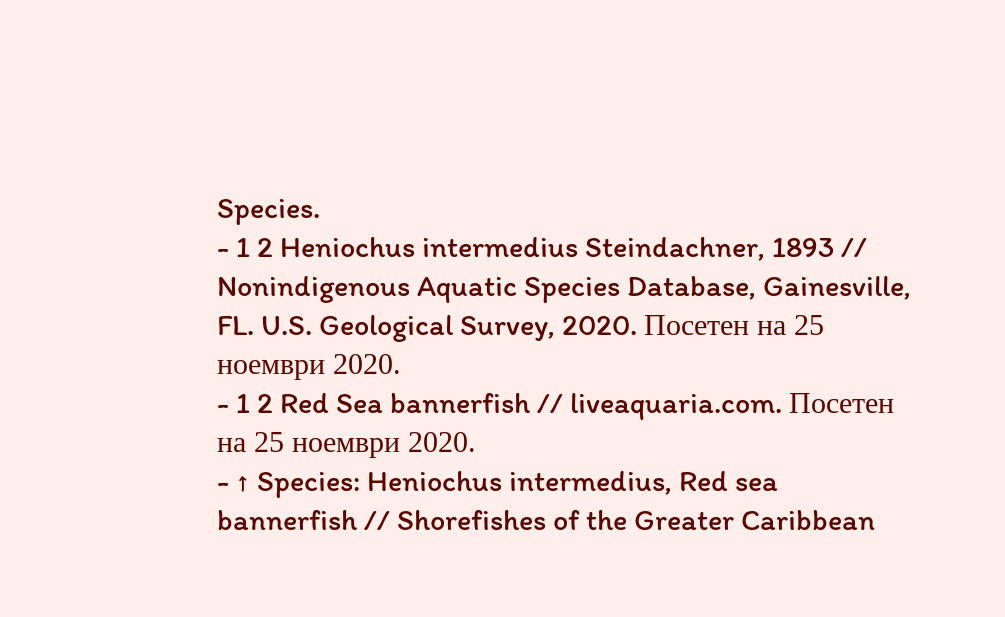Species.
- 1 2 Heniochus intermedius Steindachner, 1893 // Nonindigenous Aquatic Species Database, Gainesville, FL. U.S. Geological Survey, 2020. Посетен на 25 ноември 2020.
- 1 2 Red Sea bannerfish // liveaquaria.com. Посетен на 25 ноември 2020.
- ↑ Species: Heniochus intermedius, Red sea bannerfish // Shorefishes of the Greater Caribbean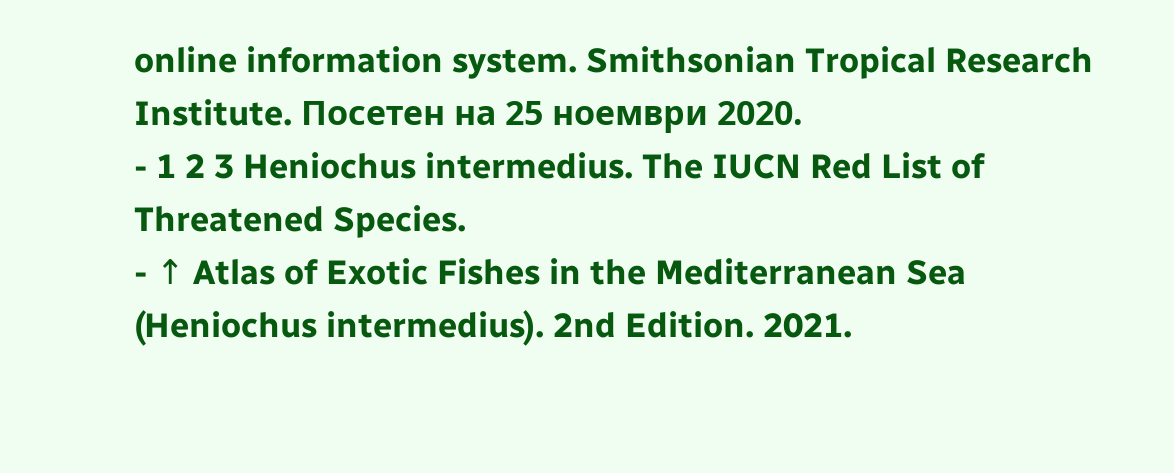online information system. Smithsonian Tropical Research Institute. Посетен на 25 ноември 2020.
- 1 2 3 Heniochus intermedius. The IUCN Red List of Threatened Species.
- ↑ Atlas of Exotic Fishes in the Mediterranean Sea (Heniochus intermedius). 2nd Edition. 2021.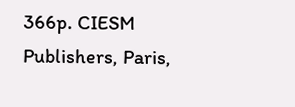366p. CIESM Publishers, Paris,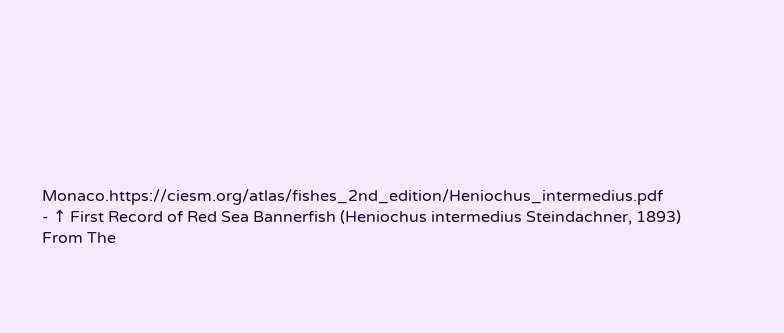Monaco.https://ciesm.org/atlas/fishes_2nd_edition/Heniochus_intermedius.pdf
- ↑ First Record of Red Sea Bannerfish (Heniochus intermedius Steindachner, 1893) From The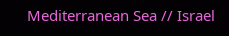Mediterranean Sea // Israel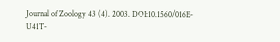Journal of Zoology 43 (4). 2003. DOI:10.1560/016E-U41T-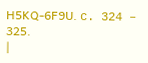H5KQ-6F9U. с. 324 – 325.
|